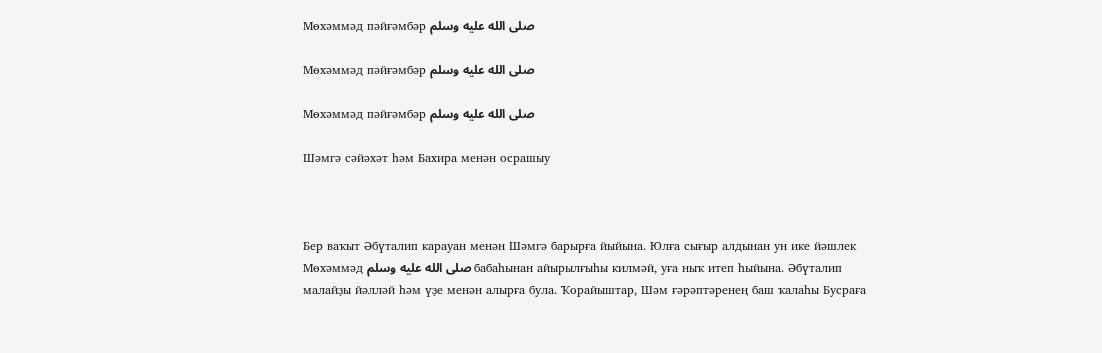Мөхәммәд пәйғәмбәр صلى الله عليه وسلم

Мөхәммәд пәйғәмбәр صلى الله عليه وسلم

Мөхәммәд пәйғәмбәр صلى الله عليه وسلم

Шәмгә сәйәхәт һәм Бахира менән осрашыу



Бер ваҡыт Әбүталип карауан менән Шәмгә барырға йыйына. Юлға сығыр алдынан ун ике йәшлек Мөхәммәд صلى الله عليه وسلم бабаһынан айырылғыһы килмәй, уға ныҡ итеп һыйына. Әбүталип малайҙы йәлләй һәм үҙе менән алырға була. Ҡорайыштар, Шәм ғәрәптәренең баш ҡалаһы Бусраға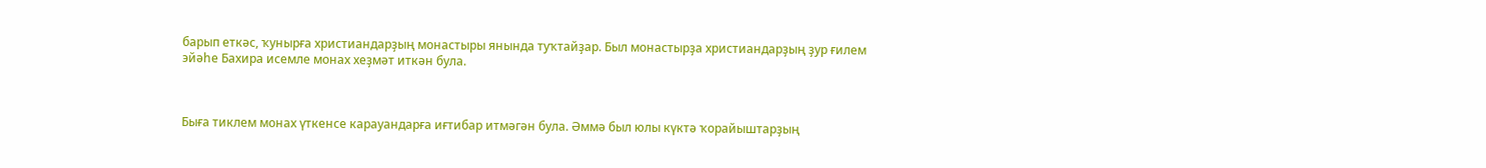барып еткәс, ҡунырға христиандарҙың монастыры янында туҡтайҙар. Был монастырҙа христиандарҙың ҙур ғилем эйәһе Бахира исемле монах хеҙмәт иткән була.



Быға тиклем монах үткенсе карауандарға иғтибар итмәгән була. Әммә был юлы күктә ҡорайыштарҙың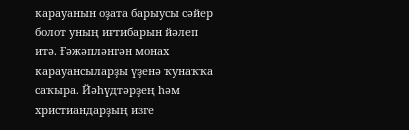карауанын оҙата барыусы сәйер болот уның иғтибарын йәлеп итә. Ғәжәпләнгән монах карауансыларҙы үҙенә ҡунаҡҡа саҡыра. Йәһүдтәрҙең һәм христиандарҙың изге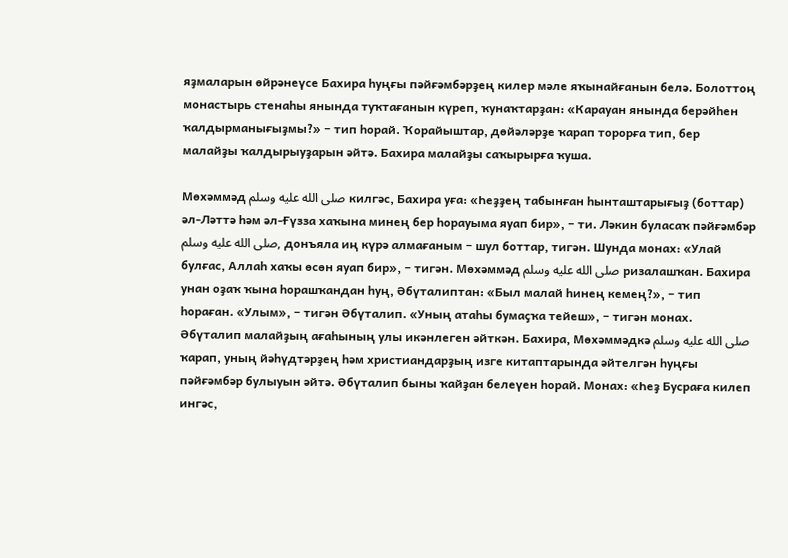яҙмаларын өйрәнеүсе Бахира һуңғы пәйғәмбәрҙең килер мәле яҡынайғанын белә. Болоттоң монастырь стенаһы янында туҡтағанын күреп, ҡунаҡтарҙан: «Карауан янында берәйһен ҡалдырманығыҙмы?» − тип һорай. Ҡорайыштар, дөйәләрҙе ҡарап торорға тип, бер малайҙы ҡалдырыуҙарын әйтә. Бахира малайҙы саҡырырға ҡуша.

Мөхәммәд صلى الله عليه وسلم килгәс, Бахира уға: «Һеҙҙең табынған һынташтарығыҙ (боттар) әл-Ләттә һәм әл-Ғүзза хаҡына минең бер һорауыма яуап бир», − ти. Ләкин буласаҡ пәйғәмбәр صلى الله عليه وسلم, донъяла иң күрә алмағаным − шул боттар, тигән. Шунда монах: «Улай булғас, Аллаһ хаҡы өсөн яуап бир», − тигән. Мөхәммәд صلى الله عليه وسلم ризалашҡан. Бахира унан оҙаҡ ҡына һорашҡандан һуң, Әбүталиптан: «Был малай һинең кемең?», − тип һораған. «Улым», − тигән Әбүталип. «Уның атаһы бумаҫҡа тейеш», − тигән монах. Әбүталип малайҙың ағаһының улы икәнлеген әйткән. Бахира, Мөхәммәдкә صلى الله عليه وسلم ҡарап, уның йәһүдтәрҙең һәм христиандарҙың изге китаптарында әйтелгән һуңғы пәйғәмбәр булыуын әйтә. Әбүталип быны ҡайҙан белеүен һорай. Монах: «Һеҙ Бусраға килеп ингәс,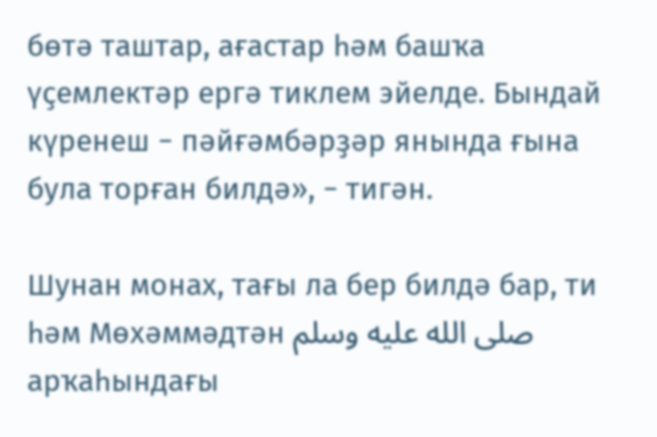бөтә таштар, ағастар һәм башҡа үҫемлектәр ергә тиклем эйелде. Бындай күренеш − пәйғәмбәрҙәр янында ғына була торған билдә», − тигән.

Шунан монах, тағы ла бер билдә бар, ти һәм Мөхәммәдтән صلى الله عليه وسلم арҡаһындағы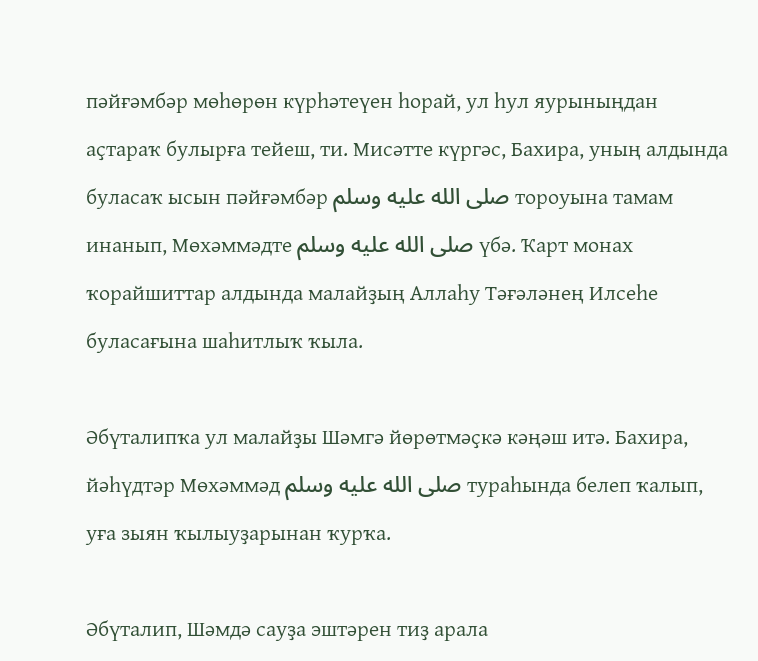пәйғәмбәр мөһөрөн күрһәтеүен һорай, ул һул яурыныңдан аҫтараҡ булырға тейеш, ти. Мисәтте күргәс, Бахира, уның алдында буласаҡ ысын пәйғәмбәр صلى الله عليه وسلم тороуына тамам инанып, Мөхәммәдте صلى الله عليه وسلم үбә. Ҡарт монах ҡорайшиттар алдында малайҙың Аллаһу Тәғәләнең Илсеһе буласағына шаһитлыҡ ҡыла.

Әбүталипҡа ул малайҙы Шәмгә йөрөтмәҫкә кәңәш итә. Бахира, йәһүдтәр Мөхәммәд صلى الله عليه وسلم тураһында белеп ҡалып, уға зыян ҡылыуҙарынан ҡурҡа.

Әбүталип, Шәмдә сауҙа эштәрен тиҙ арала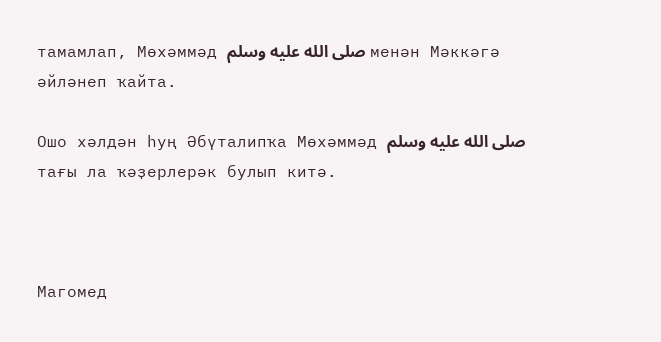тамамлап, Мөхәммәд صلى الله عليه وسلم менән Мәккәгә әйләнеп ҡайта.

Ошо хәлдән һуң Әбүталипҡа Мөхәммәд صلى الله عليه وسلم тағы ла ҡәҙерлерәк булып китә.



Магомед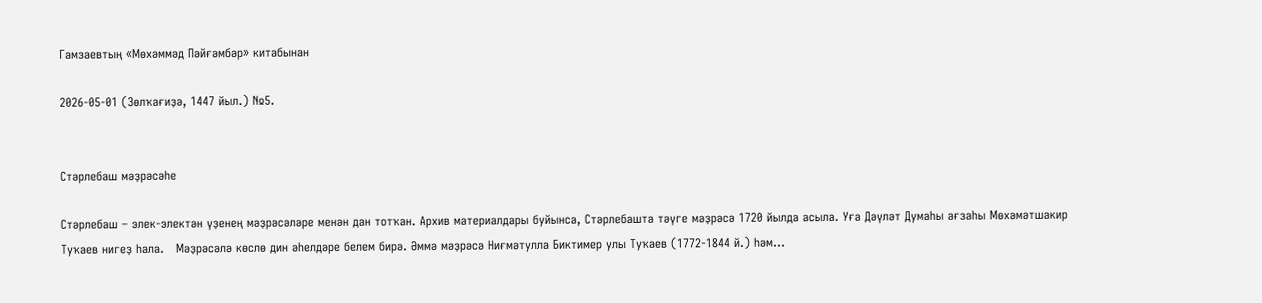Гамзаевтың «Мөхәммәд Пәйғәмбәр» китабынан

2026-05-01 (Зөлҡағиҙә, 1447 йыл.) №5.


Стәрлебаш мәҙрәсәһе

Стәрлебаш – элек-электән үҙенең мәҙрәсәләре менән дан тотҡан. Архив материалдары буйынса, Стәрлебашта тәүге мәҙрәсә 1720 йылда асыла. Уға Дәүләт Думаһы ағзаһы Мөхәмәтшакир Туҡаев нигеҙ һала.   Мәҙрәсәлә көслө дин әһелдәре белем бирә. Әммә мәҙрәсә Ниғмәтулла Биктимер улы Туҡаев (1772-1844 й.) һәм...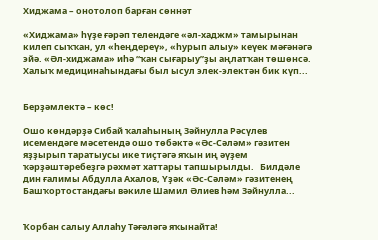Хиджама – онотолоп барған сөннәт

«Хиджама» һүҙе ғәрәп телендәге «әл-хаджм» тамырынан килеп сыҡҡан, ул «һеңдереү», «һурып алыу» кеүек мәғәнәгә эйә. «Әл-хиджама» иһә “ҡан сығарыу”ҙы аңлатҡан төшөнсә. Халыҡ медицинаһындағы был ысул элек-электән бик күп...


Берҙәмлектә – көс!

Ошо көндәрҙә Сибай ҡалаһының Зәйнулла Рәсүлев исемендәге мәсетендә ошо төбәктә «Әс-Сәләм» гәзитен яҙҙырып таратыусы ике тиҫтәгә яҡын иң әүҙем ҡәрҙәштәребеҙгә рәхмәт хаттары тапшырылды.   Билдәле дин ғалимы Абдулла Ахалов, Үҙәк «Әс-Сәләм» гәзитенең Башҡортостандағы вәкиле Шамил Әлиев һәм Зәйнулла...


Ҡорбан салыу Аллаһу Тәғәләгә яҡынайта!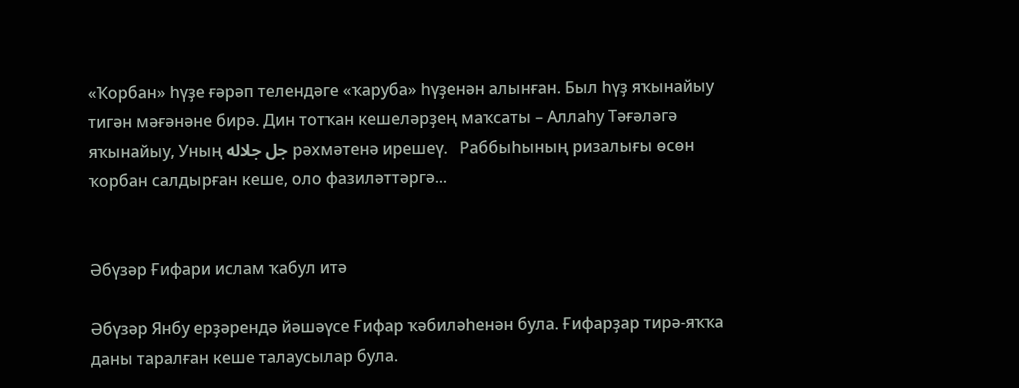«Ҡорбан» һүҙе ғәрәп телендәге «ҡаруба» һүҙенән алынған. Был һүҙ яҡынайыу тигән мәғәнәне бирә. Дин тотҡан кешеләрҙең маҡсаты – Аллаһу Тәғәләгә яҡынайыу, Уның جل جلاله рәхмәтенә ирешеү.   Раббыһының ризалығы өсөн ҡорбан салдырған кеше, оло фазиләттәргә...


Әбүзәр Ғифари ислам ҡабул итә

Әбүзәр Янбу ерҙәрендә йәшәүсе Ғифар ҡәбиләһенән була. Ғифарҙар тирә-яҡҡа даны таралған кеше талаусылар була.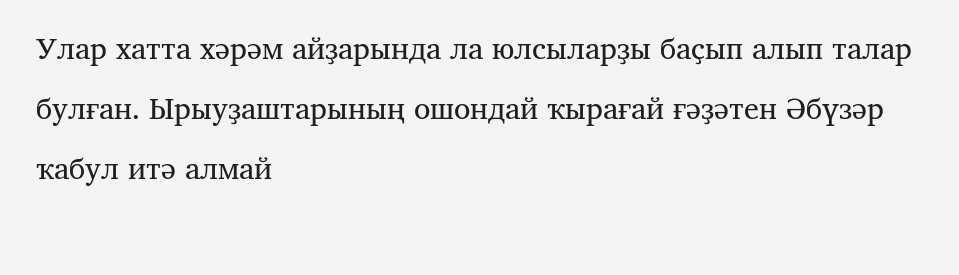Улар хатта хәрәм айҙарында ла юлсыларҙы баҫып алып талар булған. Ырыуҙаштарының ошондай ҡырағай ғәҙәтен Әбүзәр ҡабул итә алмай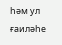һәм ул ғаиләһе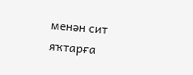менән сит яҡтарға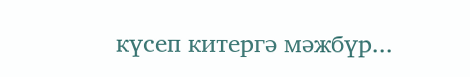күсеп китергә мәжбүр...